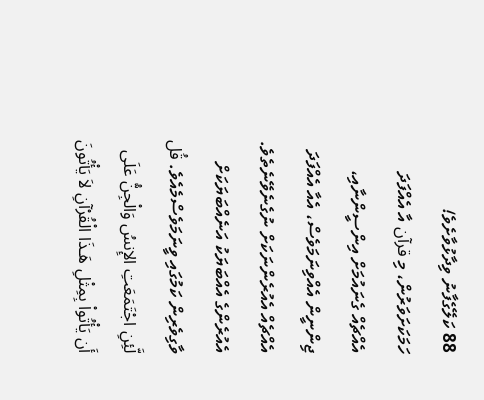88 ކަލޭގެފާނު ވިދާޅުވާށެވެ! ހަމަކަށަވަރުން، މި قرآن އާ އެއްފަދަ އެއްޗެއް ގެނައުމަށް އިންސީންނާއި، ޖިންނީން އެއްވިނަމަވެސް، އެއާ އެއްފަދަ އެއްޗެއް އެއުރެންނަކަށް ނުގެނެވޭނެތެވެ. އެއުރެންގެ އެއްބަޔަކު އަނެއްބަޔަކަށް ވާގިވެރިން ކަމުގައި ވީނަމަވެސްމެއެވެ. قُل لَّئِنِ اجْتَمَعَتِ الإِنسُ وَالْجِنُّ عَلَى أَن يَأْتُواْ بِمِثْلِ هَـذَا الْقُرْآنِ لاَ يَأْتُونَ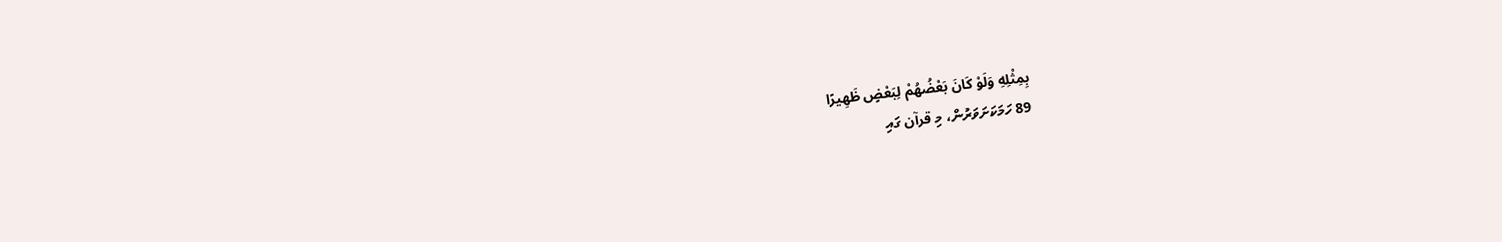بِمِثْلِهِ وَلَوْ كَانَ بَعْضُهُمْ لِبَعْضٍ ظَهِيرًا
89 ހަމަކަށަވަރުން، މި قرآن ގައި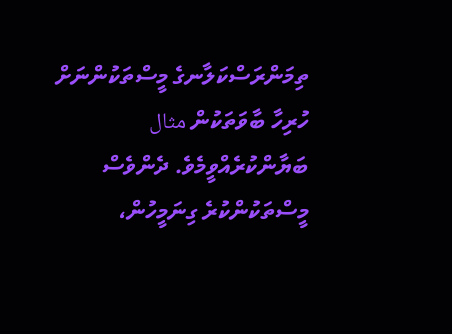ތިމަންރަސްކަލާނގެ މީސްތަކުންނަށް ހުރިހާ ބާވަތަކުން مثال ބަޔާންކުރެއްވީމެވެ. ދެންވެސް މީސްތަކުންކުރެ ގިނަމީހުން،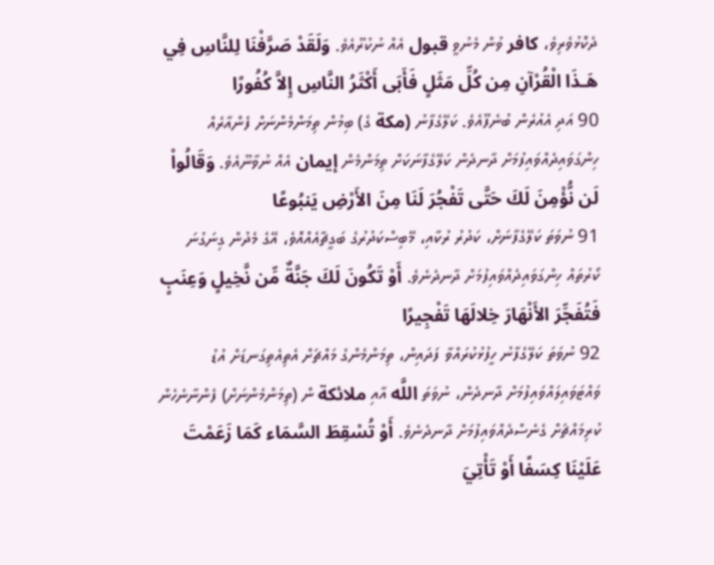ދެކޮޅުވެރިވެ، كافر ވުން މެނުވީ قبول އެއް ނުކުރޫއެވެ. وَلَقَدْ صَرَّفْنَا لِلنَّاسِ فِي هَـذَا الْقُرْآنِ مِن كُلِّ مَثَلٍ فَأَبَى أَكْثَرُ النَّاسِ إِلاَّ كُفُورًا
90 އަދި އެއުރެން ބުނެފޫއެވެ. ކަލޭގެފާނު (مكة ގެ) ބިމުން ތިމަންމެންނަށް ފެންއާރެއް ހިންގަވައިދެއްވައިފުމަށް ދާނދެން ކަލޭގެފާނަކަށް ތިމަންމެން إيمان އެއް ނުވާނޫއެވެ. وَقَالُواْ لَن نُّؤْمِنَ لَكَ حَتَّى تَفْجُرَ لَنَا مِنَ الأَرْضِ يَنبُوعًا
91 ނުވަތަ ކަލޭގެފާނަށް، ކަދުރު ރުކާއި، މޭބިސްކަދުރުގެ ބަގީޗާއެއްއޮވެ، އޭގެ މެދުން ގިނަގުނަ ކޯރުތައް ހިންގަވައިދެއްވައިފުމަށް ދާނދެނެވެ. أَوْ تَكُونَ لَكَ جَنَّةٌ مِّن نَّخِيلٍ وَعِنَبٍ فَتُفَجِّرَ الأَنْهَارَ خِلالَهَا تَفْجِيرًا
92 ނުވަތަ ކަލޭގެފާނު ހީފުޅުކުރައްވާ ފަދައިން، ތިމަންމެންގެ މައްޗަށް އެތިއެތިގަނޑަށް އުޑު ވައްޓަވައިލައްވައިފުމަށް ދާނދެން، ނުވަތަ اللَّه އާއި ملائكة ން (ތިމަންމެންނަށް) ފެންނާނެހެން ކުރިމައްޗަށް ގެނެސްދެއްވައިފުމަށް ދާނދެނެވެ. أَوْ تُسْقِطَ السَّمَاء كَمَا زَعَمْتَ عَلَيْنَا كِسَفًا أَوْ تَأْتِيَ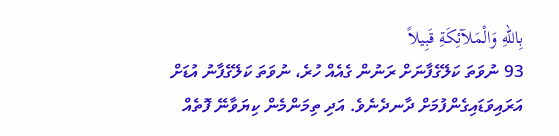بِاللّهِ وَالْمَلآئِكَةِ قَبِيلاً
93 ނުވަތަ ކަލޭގެފާނަށް ރަނުން ގެއެއް ހުރެ، ނުވަތަ ކަލޭގެފާނު އުޑަށް އަރައިވަޑައިގެންފުމަށް ދާނދެނެވެ. އަދި ތިމަންމެން ކިޔަވާނޭ ފޮތެއް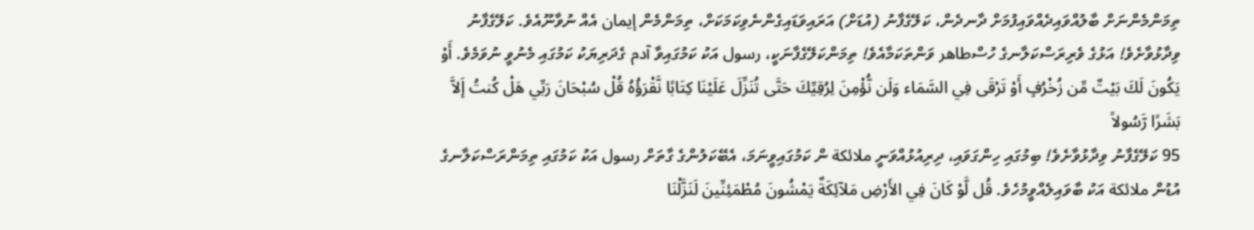ތިމަންމެންނަށް ބާލުއްވައިދެއްވައިފުމަށް ދާނދެން، ކަލޭގެފާނު (އުޑަށް) އަރައިވަޑައިގެންނެވިކަމަކަށް، ތިމަންމެން إيمان އެއް ނުވާނޫއެވެ. ކަލޭގެފާނު ވިދާޅުވާށެވެ! އަޅުގެ ވެރިރަސްކަލާނގެ ހުސްطاهر ވަންތަކަމާއެވެ! ތިމަންކަލޭގެފާނަކީ، رسول އަކު ކަމުގައިވާ آدم ގެދަރިޔަކު ކަމުގައި މެނުވީ ނުވަމެވެ. أَوْ يَكُونَ لَكَ بَيْتٌ مِّن زُخْرُفٍ أَوْ تَرْقَى فِي السَّمَاء وَلَن نُّؤْمِنَ لِرُقِيِّكَ حَتَّى تُنَزِّلَ عَلَيْنَا كِتَابًا نَّقْرَؤُهُ قُلْ سُبْحَانَ رَبِّي هَلْ كُنتُ إَلاَّ بَشَرًا رَّسُولاً
95 ކަލޭގެފާނު ވިދާޅުވާށެވެ! ބިމުގައި ހިންގަވައި، ދިރިއުޅުއްވަނީ ملائكة ން ކަމުގައިވީނަމަ، އެބޭކަލުންގެ ގާތަށް رسول އަކު ކަމުގައި ތިމަންރަސްކަލާނގެ އުޑުން ملائكة އަކު ބާވައިލެއްވީމުހެވެ. قُل لَّوْ كَانَ فِي الأَرْضِ مَلآئِكَةٌ يَمْشُونَ مُطْمَئِنِّينَ لَنَزَّلْنَا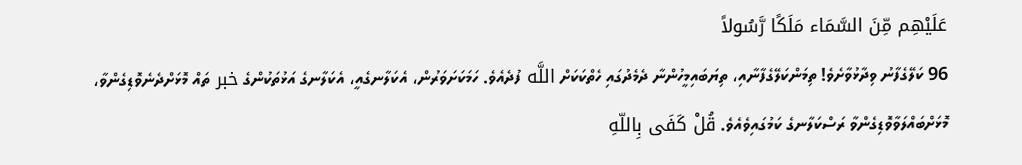عَلَيْهِم مِّنَ السَّمَاء مَلَكًا رَّسُولاً
96 ކަލޭގެފާނު ވިދާޅުވާށެވެ! ތިމަންކަލޭގެފާނާއި، ތިޔަބައިމީހުންނާ ދެމެދުގައި ހެތްކަކަށް اللَّه ފުދެއެވެ. ހަމަކަށަވަރުން، އެކަލާނގެއީ، އެކަލާނގެ އަޅުތަކުންގެ خبر ތައް މޮޅަށްދެނެވޮޑިގެންވާ، މޮޅަށްބައްލަވާވޮޑިގެންވާ ރަސްކަލާނގެ ކަމުގައިވެއެވެ. قُلْ كَفَى بِاللّهِ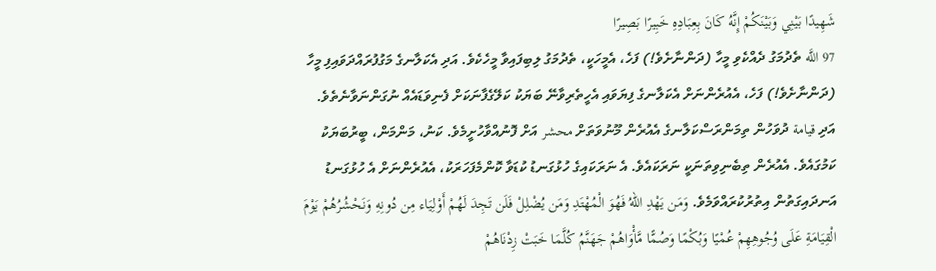شَهِيدًا بَيْنِي وَبَيْنَكُمْ إِنَّهُ كَانَ بِعِبَادِهِ خَبِيرًا بَصِيرًا
97 اللَّه ތެދުމަގު ދެއްކެވި މީހާ (ދަންނާށެވެ!) ފަހެ، އެމީހަކީ، ތެދުމަގު ލިބިފައިވާ މީހެކެވެ. އަދި އެކަލާނގެ މަގުފުރައްދަވައިފި މީހާ (ދަންނާށެވެ!) ފަހެ، އެއުރެންނަށް އެކަލާނގެ ފިޔަވައި އެހީތެރިވާނޭ ބަޔަކު ކަލޭގެފާނަކަށް ފެނިވަޑައެއް ނުގަންނަވާނެތެވެ. އަދި قيامة ދުވަހުން ތިމަންރަސްކަލާނގެ އެއުރެން މޫނުވަތަށް محشر އަށް ފޮނުއްވާހުށީމެވެ. ކަނު، މަންމަން، ބީރުބަޔަކު ކަމުގައެވެ. އެއުރެން ތިބެނިވިތަނަކީ ނަރަކައެވެ. އެ ނަރަކައިގެ ހުޅުގަނޑު ކުޑަވާ ކޮންމެފަހަރަކު، އެއުރެންނަށް އެ ހުޅުގަނޑު އަނދައިގަތުން އިތުރުކުރައްވަމެވެ. وَمَن يَهْدِ اللّهُ فَهُوَ الْمُهْتَدِ وَمَن يُضْلِلْ فَلَن تَجِدَ لَهُمْ أَوْلِيَاء مِن دُونِهِ وَنَحْشُرُهُمْ يَوْمَ الْقِيَامَةِ عَلَى وُجُوهِهِمْ عُمْيًا وَبُكْمًا وَصُمًّا مَّأْوَاهُمْ جَهَنَّمُ كُلَّمَا خَبَتْ زِدْنَاهُمْ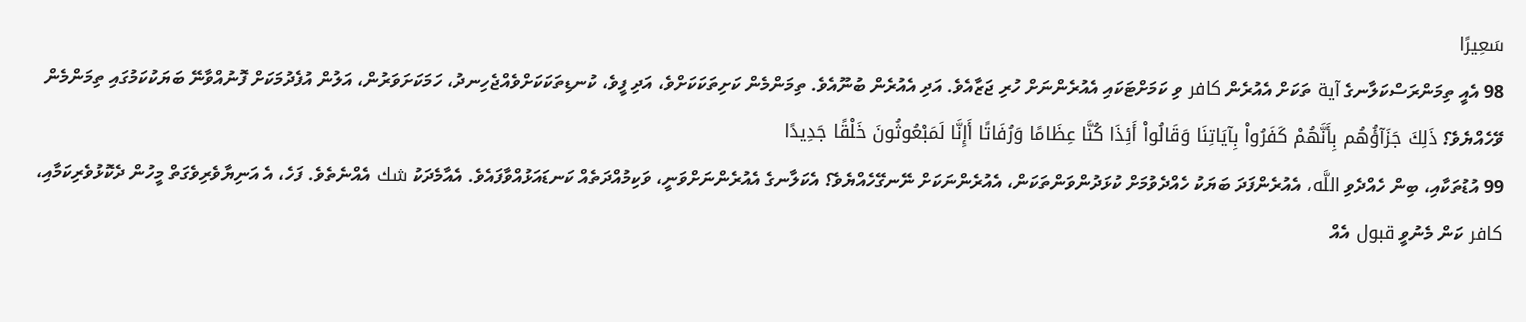سَعِيرًا
98 އެއީ ތިމަންރަސްކަލާނގެ آية ތަކަށް އެއުރެން كافر ވި ކަމަށްޓަކައި އެއުރެންނަށް ހުރި ޖަޒާއެވެ. އަދި އެއުރެން ބުނޫއެވެ. ތިމަންމެން ކަށިތަކަކަށްވެ، އަދި ފީވެ، ކުނޑިތަކަކަށްވެއްޖެހިނދު، ހަމަކަށަވަރުން، އަލުން އުފެދުމަކަށް ފޮނުއްވާނޭ ބަޔަކުކަމުގައި ތިމަންމެން ވޭހެއްޔެވެ؟ ذَلِكَ جَزَآؤُهُم بِأَنَّهُمْ كَفَرُواْ بِآيَاتِنَا وَقَالُواْ أَئِذَا كُنَّا عِظَامًا وَرُفَاتًا أَإِنَّا لَمَبْعُوثُونَ خَلْقًا جَدِيدًا
99 އުޑުތަކާއި، ބިން ހެއްދެވި اللَّه، އެއުރެންފަދަ ބަޔަކު ހެއްދެވުމަށް ކުޅަދުންވަންތަކަން، އެއުރެންނަކަށް ނޭނގޭހެއްޔެވެ؟ އެކަލާނގެ އެއުރެންނަށްވަނީ، ވަކިމުއްދަތެއް ކަނޑައަޅުއްވާފައެވެ. އެއާމެދަކު شك އެއްނެތެވެ. ފަހެ، އެ އަނިޔާވެރިވެގަތް މީހުން ދެކޮޅުވެރިކަމާއި، كافر ކަން މެނުވީ قبول އެއް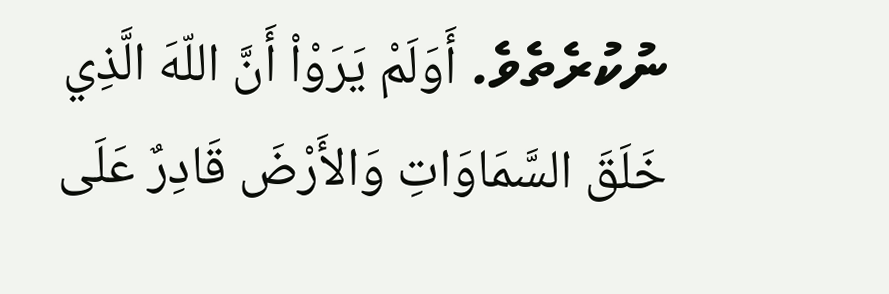ނުކުރެތެވެ. أَوَلَمْ يَرَوْاْ أَنَّ اللّهَ الَّذِي خَلَقَ السَّمَاوَاتِ وَالأَرْضَ قَادِرٌ عَلَى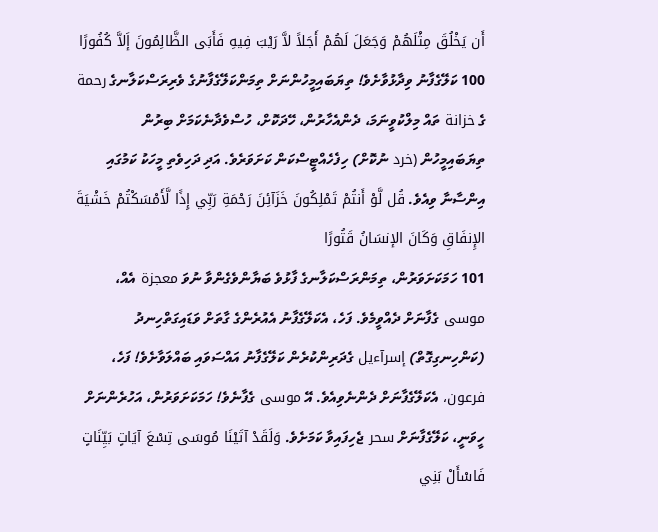أَن يَخْلُقَ مِثْلَهُمْ وَجَعَلَ لَهُمْ أَجَلاً لاَّ رَيْبَ فِيهِ فَأَبَى الظَّالِمُونَ إَلاَّ كُفُورًا
100 ކަލޭގެފާނު ވިދާޅުވާށެވެ! ތިޔަބައިމީހުންނަށް ތިމަންކަލޭގެފާނުގެ ވެރިރަސްކަލާނގެ رحمة ގެ خزانة ތައް މިލްކުވީނަމަ، ދެންއެހާރުން، ހޭދަކޮށް، ހުސްވެދާނެކަމަށް ބިރުން ތިޔަބައިމީހުން (خرد ނުކޮށް) ހިފެހެއްޓީސްކަން ކަށަވަރެވެ. އަދި ދަހިވެތި މީހަކު ކަމުގައި އިންސާނާ ވިއެވެ. قُل لَّوْ أَنتُمْ تَمْلِكُونَ خَزَآئِنَ رَحْمَةِ رَبِّي إِذًا لَّأَمْسَكْتُمْ خَشْيَةَ الإِنفَاقِ وَكَانَ الإنسَانُ قَتُورًا
101 ހަމަކަށަވަރުން، ތިމަންރަސްކަލާނގެ ފާޅުވެ ބަޔާންވެގެންވާ ނުވަ معجزة އެއް، موسى ގެފާނަށް ދެއްވީމެވެ. ފަހެ، އެކަލޭގެފާނު އެއުރެންގެ ގާތަށް ވަޑައިގަތްހިނދު (ކަންހިނގިގޮތް) إسرآءيل ގެދަރިންކުރެން ކަލޭގެފާނު އައްސަވައި ބައްލަވާށެވެ! ފަހެ، فرعون، އެކަލޭގެފާނަށް ދެންނެވިއެވެ. އޭ موسى ގެފާނެވެ! ހަމަކަށަވަރުން، އަހުރެންނަށް ހީވަނީ، ކަލޭގެފާނަށް سحر ޖެހިފައިވާ ކަމަށެވެ. وَلَقَدْ آتَيْنَا مُوسَى تِسْعَ آيَاتٍ بَيِّنَاتٍ فَاسْأَلْ بَنِي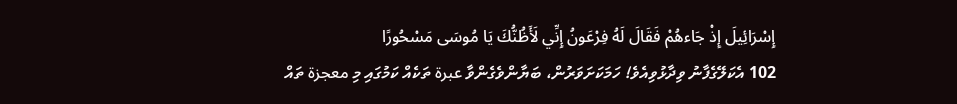إِسْرَائِيلَ إِذْ جَاءهُمْ فَقَالَ لَهُ فِرْعَونُ إِنِّي لَأَظُنُّكَ يَا مُوسَى مَسْحُورًا
102 އެކަލޭގެފާނު ވިދާޅުވިއެވެ! ހަމަކަށަވަރުން، ބަޔާންވެގެންވާ عبرة ތަކެއް ކަމުގައި މި معجزة ތައް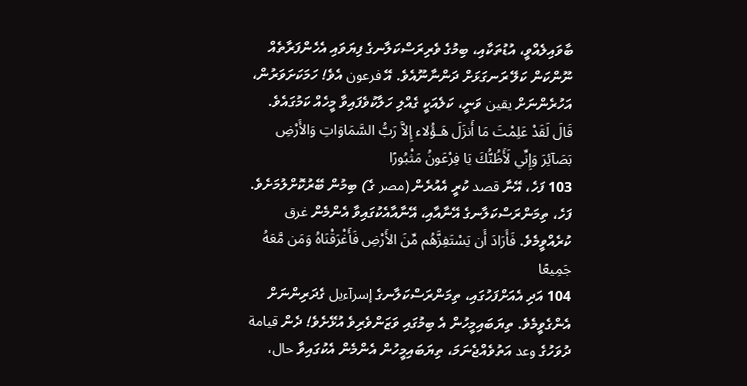ބާވައިލެއްވީ، އުޑުތަކާއި، ބިމުގެ ވެރިރަސްކަލާނގެ ފިޔަވައި އެހެންފަރާތެއް ނޫންކަން ކަލޭ ރަނގަޅަށް ދަންނާނޫއެވެ. އޭ فرعون އެވެ! ހަމަކަށަވަރުން، އަހުރެންނަށް يقين ވަނީ، ކަލެއަކީ ގެއްލި ހަލާކުވެފައިވާ މީހެއް ކަމުގައެވެ. قَالَ لَقَدْ عَلِمْتَ مَا أَنزَلَ هَـؤُلاء إِلاَّ رَبُّ السَّمَاوَاتِ وَالأَرْضِ بَصَآئِرَ وَإِنِّي لَأَظُنُّكَ يَا فِرْعَونُ مَثْبُورًا
103 ފަހެ، އޭނާ قصد ކުރީ އެއުރެން (مصر ގެ) ބިމުން ބޭރުކޮށްލުމަށެވެ. ފަހެ، ތިމަންރަސްކަލާނގެ އޭނާއާއި، އޭނާއާއެކުގައިވާ އެންމެން غرق ކުރެއްވީމެވެ. فَأَرَادَ أَن يَسْتَفِزَّهُم مِّنَ الأَرْضِ فَأَغْرَقْنَاهُ وَمَن مَّعَهُ جَمِيعًا
104 އަދި އެއަށްފަހުގައި، ތިމަންރަސްކަލާނގެ إسرآءيل ގެދަރިންނަށް އެންގެވީމެވެ. ތިޔަބައިމީހުން އެ ބިމުގައި ވަޒަންވެރިވެ އުޅޭށެވެ! ދެން قيامة ދުވަހުގެ وعد އަތުވެއްޖެނަމަ، ތިޔަބައިމީހުން އެންމެން އެކުގައިވާ حال،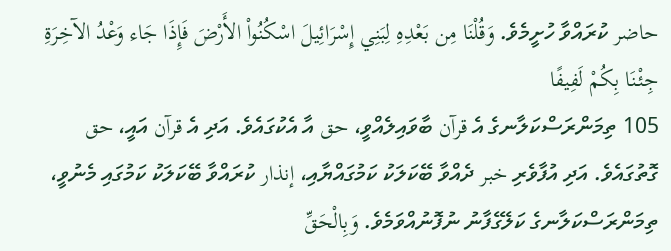حاضر ކުރައްވާ ހުށީމެވެ. وَقُلْنَا مِن بَعْدِهِ لِبَنِي إِسْرَائِيلَ اسْكُنُواْ الأَرْضَ فَإِذَا جَاء وَعْدُ الآخِرَةِ جِئْنَا بِكُمْ لَفِيفًا
105 ތިމަންރަސްކަލާނގެ އެ قرآن ބާވައިލެއްވީ، حق އާ އެކުގައެވެ. އަދި އެ قرآن އައީ، حق ގޮތުގައެވެ. އަދި އުފާވެރި خبر ދެއްވާ ބޭކަލަކު ކަމުގައްޔާއި، إنذار ކުރައްވާ ބޭކަލަކު ކަމުގައި މެނުވީ، ތިމަންރަސްކަލާނގެ ކަލޭގެފާނު ނުފޮނުއްވަމެވެ. وَبِالْحَقِّ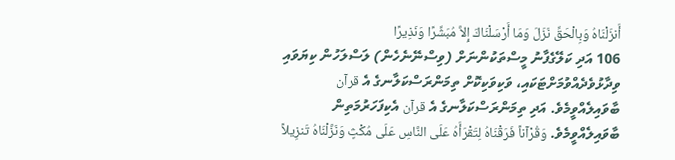أَنزَلْنَاهُ وَبِالْحَقِّ نَزَلَ وَمَا أَرْسَلْنَاكَ إِلاَّ مُبَشِّرًا وَنَذِيرًا
106 އަދި ކަލޭގެފާނު މީސްތަކުންނަށް (ވިސްނޭނެހެން) ލަސްލަހުން ކިޔަވައި ވިދާޅުވެދެއްވުމަށްޓަކައި، ވަކިވަކިކޮށް ތިމަންރަސްކަލާނގެ އެ قرآن ބާވައިލެއްވީމެވެ. އަދި ތިމަންރަސްކަލާނގެ އެ قرآن އެކިފަހަރުމަތިން ބާވައިލެއްވީމެވެ. وَقُرْآناً فَرَقْنَاهُ لِتَقْرَأَهُ عَلَى النَّاسِ عَلَى مُكْثٍ وَنَزَّلْنَاهُ تَنزِيلاً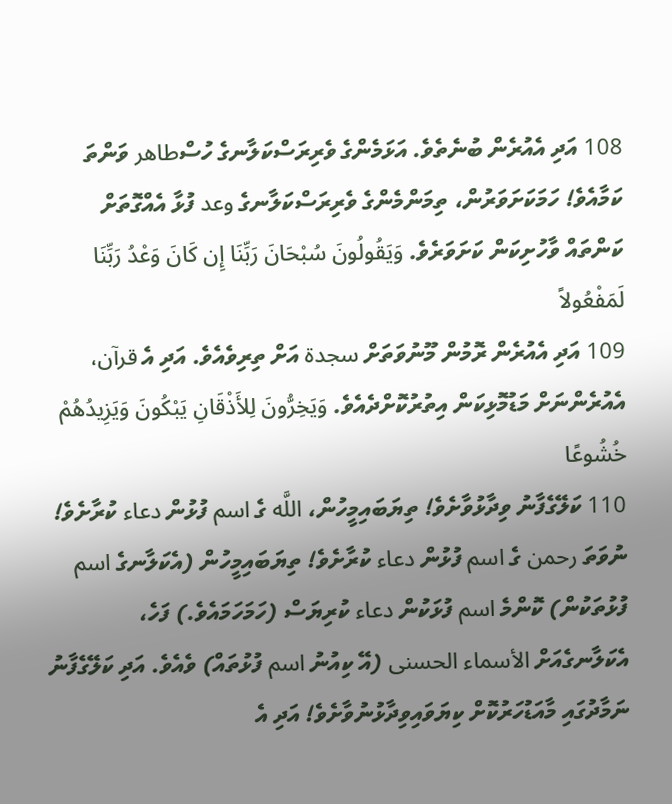108 އަދި އެއުރެން ބުނެތެވެ. އަޅަމެންގެ ވެރިރަސްކަލާނގެ ހުސްطاهر ވަންތަ ކަމާއެވެ! ހަމަކަށަވަރުން، ތިމަންމެންގެ ވެރިރަސްކަލާނގެ وعد ފުޅާ އެއްގޮތަށް ކަންތައް ވާހުށިކަން ކަށަވަރެވެ. وَيَقُولُونَ سُبْحَانَ رَبِّنَا إِن كَانَ وَعْدُ رَبِّنَا لَمَفْعُولاً
109 އަދި އެއުރެން ރޮމުން މޫނުވަތަށް سجدة އަށް ތިރިވެއެވެ. އަދި އެ قرآن، އެއުރެންނަށް މަޑުމޮޅިކަން އިތުރުކޮށްދެއެވެ. وَيَخِرُّونَ لِلأَذْقَانِ يَبْكُونَ وَيَزِيدُهُمْ خُشُوعًا
110 ކަލޭގެފާނު ވިދާޅުވާށެވެ! ތިޔަބައިމީހުން، اللَّه ގެ اسم ފުޅުން دعاء ކުރާށެވެ! ނުވަތަ رحمن ގެ اسم ފުޅުން دعاء ކުރާށެވެ! ތިޔަބައިމީހުން (އެކަލާނގެ اسم ފުޅުތަކުން) ކޮންމެ اسم ފުޅަކުން دعاء ކުރިޔަސް (ހަމަހަމައެވެ.) ފަހެ، އެކަލާނގެއަށް الأسماء الحسنى (އޭ ކިއުނު اسم ފުޅުތައް) ވެއެވެ. އަދި ކަލޭގެފާނު ނަމާދުގައި މާއަޑުހަރުކޮށް ކިޔަވައިވިދާޅުނުވާށެވެ! އަދި އެ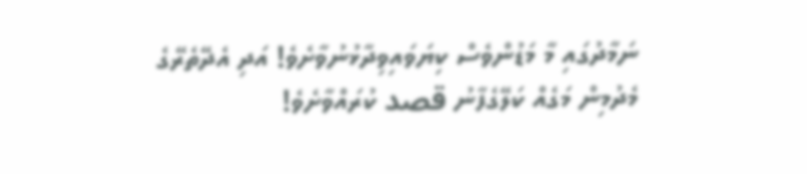ނަމާދުގައި މާ މަޑުންވެސް ކިޔަވައިވިދާޅުނުވާށެވެ! އަދި އެދޭތެރޭގެ މެދުމިން މަގެއް ކަލޭގެފާނު قصد ކުރައްވާށެވެ!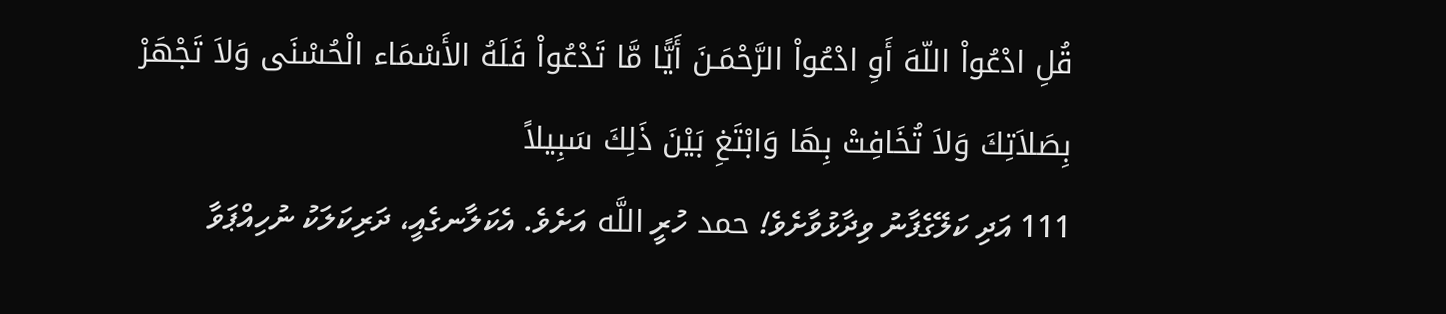قُلِ ادْعُواْ اللّهَ أَوِ ادْعُواْ الرَّحْمَـنَ أَيًّا مَّا تَدْعُواْ فَلَهُ الأَسْمَاء الْحُسْنَى وَلاَ تَجْهَرْ بِصَلاَتِكَ وَلاَ تُخَافِتْ بِهَا وَابْتَغِ بَيْنَ ذَلِكَ سَبِيلاً
111 އަދި ކަލޭގެފާނު ވިދާޅުވާށެވެ! حمد ހުރީ اللَّه އަށެވެ. އެކަލާނގެއީ، ދަރިކަލަކު ނުހިއްޕަވާ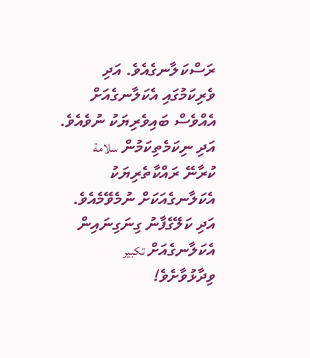ރަސްކަލާނގެއެވެ. އަދި ވެރިކަމުގައި އެކަލާނގެއަށް އެއްވެސް ބައިވެރިޔަކު ނުވެއެވެ. އަދި ނިކަމެތިކަމުން سلامة ކުރާނޭ ރައްކާތެރިޔަކު އެކަލާނގެއަކަށް ނުމެވޭމެއެވެ. އަދި ކަލޭގެފާނު ގިނަގިނައިން އެކަލާނގެއަށް تكبير ވިދާޅުވާށެވެ!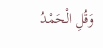وَقُلِ الْحَمْدُ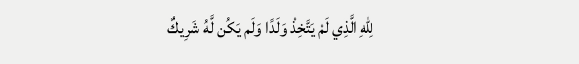لِلّهِ الَّذِي لَمْ يَتَّخِذْ وَلَدًا وَلَم يَكُن لَّهُ شَرِيكٌ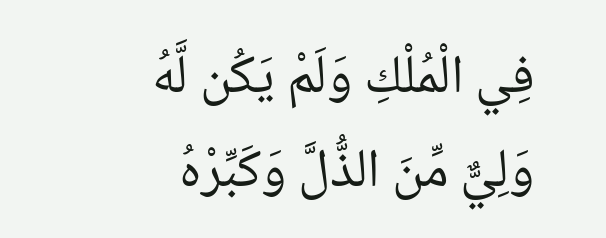فِي الْمُلْكِ وَلَمْ يَكُن لَّهُ وَلِيٌّ مِّنَ الذُّلَّ وَكَبِّرْهُ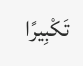تَكْبِيرًا